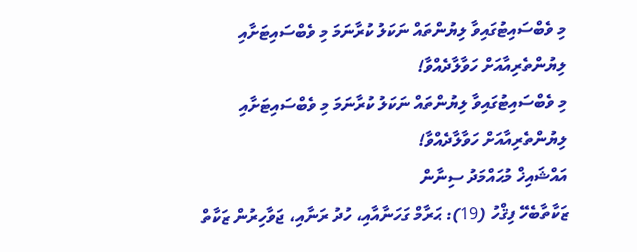މި ވެބްސައިޓުގައިވާ ލިޔުންތައް ނަކަލު ކުރާނަމަ މި ވެބްސައިޓަށާއި ލިޔުންތެރިއާއަށް ހަވާލާދެއްވާ!
މި ވެބްސައިޓުގައިވާ ލިޔުންތައް ނަކަލު ކުރާނަމަ މި ވެބްސައިޓަށާއި ލިޔުންތެރިއާއަށް ހަވާލާދެއްވާ!
އައްޝައިޚް މުޙައްމަދު ސިނާން
ޒަކާތާބެހޭ ފިޤްހު (19): ޙަރާމް ގަހަނާއާއި، ހުދު ރަނާއި، ޖަވާހިރުން ޒަކާތް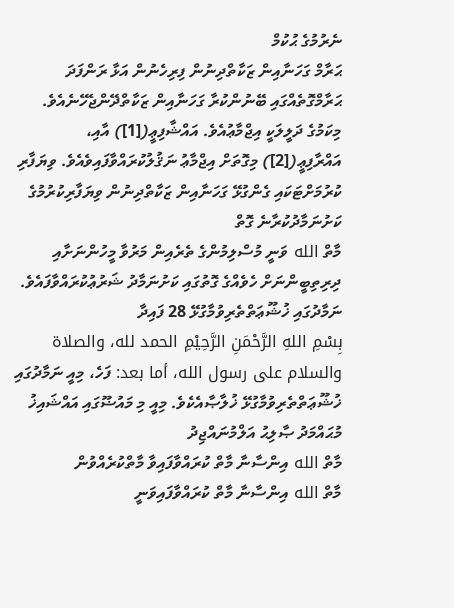ނެރުމުގެ ޙުކުމް
ޙަރާމް ގަހަނާއިން ޒަކާތްދިނުން ފިރިހެނުން އަޅާ ރަންފަދަ ޙަރާމްގޮތެއްގައި ބޭނުންކުރާ ގަހަނާއިން ޒަކާތްދޭންޖެހޭނެއެވެ. މިކަމުގެ ދަލީލަކީ އިޖްމާޢުއެވެ. އައްޝާފިޢީ([1]) އާއި، އައްރާފިޢީ([2]) މިގޮތަށް އިޖްމާޢު ނަޤުލުކުރައްވާފައިވެއެވެ. ވިޔަފާރި ކުރުމަށްޓަކައި ގެންގުޅޭ ގަހަނާއިން ޒަކާތްދިނުން ވިޔަފާރިކުރުމުގެ
ކަށުނަމާދުކުރާނެ ގޮތް
މާތް الله ވަނީ މުސްލިމުންގެ ތެރެއިން މަރުވާ މީހުންނަށާއި ދިރިތިބީންނަށް ހެވެއްގެ ގޮތުގައި ކަށުނަމާދު ޝަރުޢުކުރައްވާފައެވެ.
ނަމާދުގައި ޚުޝޫޢަތްތެރިވުމާގުޅޭ 28 ފައިދާ
بِسْمِ اللهِ الرَّحْمَنِ الرَّحِيْمِ الحمد لله، والصلاة والسلام على رسول الله، أما بعد: ފަހެ، މިއީ ނަމާދުގައި ޚުޝޫޢަތްތެރިވުމާގުޅޭ ޚުލާޞާއެކެވެ. މިއީ މި މައުޟޫގައި އައްޝައިޚު މުޙައްމަދު ޞާލިޙު އަލްމުނައްޖިދު
މާތް الله އިންސާނާ މާތް ކުރައްވާފައިވާ މާތްކުރެއްވުން
މާތް الله އިންސާނާ މާތް ކުރައްވާފައިވަނީ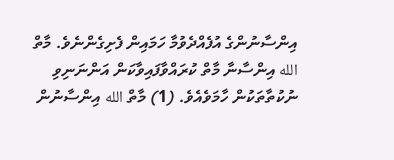އިންސާނުންގެ އުފެއްދެވުމާ ހަމައިން ފެށިގެންނެވެ. މާތް الله އިންސާނާ މާތް ކުރައްވާފައިވާކަން އަންނަނިވި ނުކުތާތަކުން ހާމަވެއެވެ. (1) މާތް الله އިންސާނުން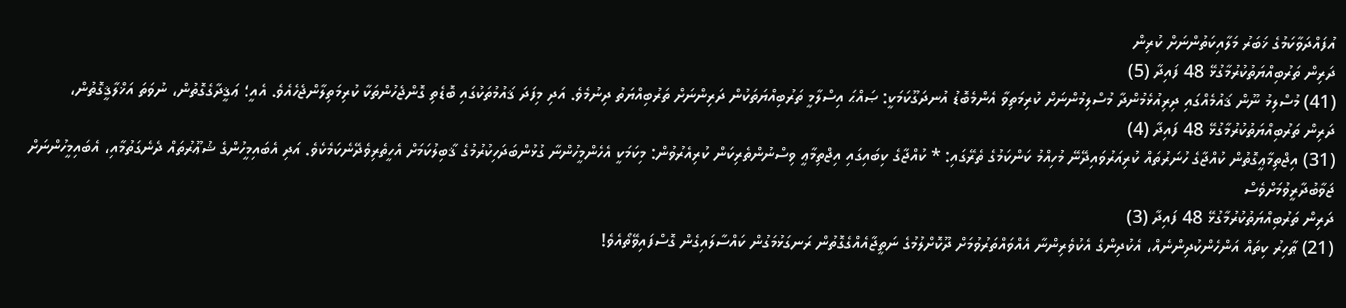އުފައްދަވާކަމުގެ ޚަބަރު މަލާއިކަތުންނަށް ކުރިން
ދަރިން ތަރުބިއްޔަތުކުރުމާގުޅޭ 48 ފައިދާ (5)
(41) މުސްލިމު ނޫން ޤައުމެއްގައި ދިރިއުޅެމުންދާ މުސްލިމުންނަށް ކުރިމަތިވާ އެންމެބޮޑު އުނދަގޫކަމަކީ: ޞައްޙަ އިސްލާމީ ތަރުބިއްޔަތަކުން ދަރިންނަށް ތަރުބިއްޔަތު ދިނުމެވެ. އަދި މިފަދަ ޤައުމުތަކުގައި ބޮޑެތި ގޮންޖެހުންތަކާ ކުރިމަތިލާންޖެހެއެވެ. އެއީ؛ ޢަޤީދާގެގޮތުން، ނުވަތަ އަޚްލާޤީގޮތުން،
ދަރިން ތަރުބިއްޔަތުކުރުމާގުޅޭ 48 ފައިދާ (4)
(31) އިޖްތިމާޢީގޮތުން ކުއްޖާގެ ހުނަރުތައް ކުރިއަރުވައިދޭނޭ މުހިއްމު ކަންކަމުގެ ތެރޭގައި: * ކުއްޖާގެ ކިބައިގައި އިޖްތިމާޢީ ވިސްނުންތެރިކަން ކުރިއެރުވުން: މިކަމަކީ އެހެންމީހުންނާ ގުޅުންބަދަހިކުރުމުގެ ޤާބިލުކަމަށް އެހީތެރިވެދޭނެކަމެކެވެ. އަދި އެބައިމީހުންގެ ޝުޢޫރުތައް ދެނެގަތުމާއި، އެބައިމީހުންނަށް ޖަވާބުދާރީވުމަށްވެސް
ދަރިން ތަރުބިއްޔަތުކުރުމާގުޅޭ 48 ފައިދާ (3)
(21) ޠާހިރު ކިތައް އަންހެންކުދިންނެއް، އެކުދިންގެ އެކުވެރިންނާ އެއްވައްތަރުވުމަށް ދޫކޮށްލުމުގެ ނަތީޖާއެއްގެގޮތުން ރަނގަޅުމަގުން ކައްސާލައިގެން ގޮސްފައިވޭތޯއެވެ!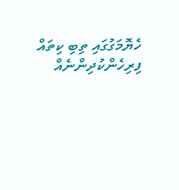ހެޔޮމަގުގައި ތިބި ކިތައް ފިރިހެންކުދިންނެއް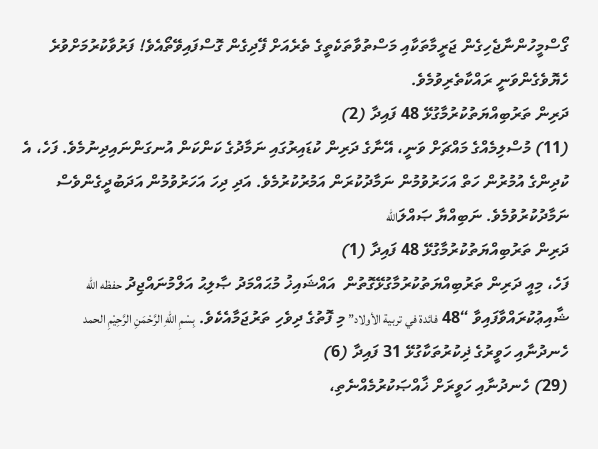ގޯސްމީހުންނާޖެހިގެން ޖަރީމާތަކާއި މަސްތުވާތަކެތީގެ ތެރެއަށް ފޭދިގެން ގޮސްފައިވޭތޯއެވެ! ފަރުވާކުރުމަށްވުރެ ހެޔޮވެގެންވަނީ ރައްކާތެރިވުމެވެ.
ދަރިން ތަރުބިއްޔަތުކުރުމާގުޅޭ 48 ފައިދާ (2)
(11) މުސްލިމެއްގެ މައްޗަށް ވަނީ، އޭނާގެ ދަރިން ކުޑައިރުގައި ނަމާދުގެ ކަންކަން އުނގަންނައިދިނުމެވެ. ފަހެ، އެ ކުދިންގެ އުމުރުން ހަތް އަހަރުވުމުން ނަމާދުކުރަން އަމުރުކުރުމެވެ. އަދި ދިހަ އަހަރުވުމުން އަދަބުދީގެންވެސް ނަމާދުކުރުވުމެވެ. ނަބިއްޔާ ޞައްލަالله
ދަރިން ތަރުބިއްޔަތުކުރުމާގުޅޭ 48 ފައިދާ (1)
ފަހެ، މިއީ ދަރިން ތަރުބިއްޔަތުކުރުމާގުޅޭގޮތުން  އައްޝައިޚު މުޙައްމަދު ޞާލިޙު އަލްމުނައްޖިދު حفظه الله ޝާއިޢުކުރައްވާފައިވާ “48 فائدة في تربية الأولاد” މި ފޮތުގެ ދިވެހި ތަރުޖަމާއެކެވެ. بِسْمِ اللهِ الرَّحْمَنِ الرَّحِيْمِ الحمد
ހެނދުނާއި ހަވީރުގެ ޛިކުރުތަކާގުޅޭ 31 ފައިދާ (6)
(29) ހެނދުނާއި ހަވީރަށް ޚާއްޞަކުރުމެއްނެތި،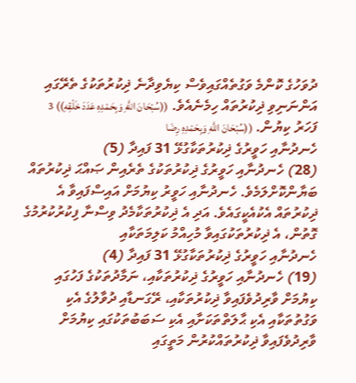ދުވަހުގެ ކޮންމެ ވަގުތެއްގައިވެސް ކިޔެވިދާނެ ޛިކުރުތަކުގެ ތެރޭގައި އަންނަނިވި ޛިކުރުތައް ހިމެނެއެވެ. ((سُبْحَانَ اللَّهِ وَبِحَمْدِهِ عَدَدَ خَلْقِهِ)) 3 ފަހަރު ކިޔުން. ((سُبْحَانَ اللَّهِ وَبِحَمْدِهِ رِضَا
ހެނދުނާއި ހަވީރުގެ ޛިކުރުތަކާގުޅޭ 31 ފައިދާ (5)
(28) ހެނދުނާއި ހަވީރުގެ ޛިކުރުތަކުގެ ތެރެއިން ޞައްޙަ ޛިކުރުތައް ބަޔާންކޮށްލަމެވެ. ހެނދުނާއި ހަވީރު ކިޔުމަށް އައިސްފައިވާ އެ ޛިކުރުތައް އެކުއެކީގައެވެ. އަދި އެ ޛިކުރުތަކާމެދު ވިސްނާ ފިކުރުކުރުމުގެ ގޮތުން، އެ ޛިކުރުތަކުގައިވާ މުހިއްމު ކަލިމަތަކާއި
ހެނދުނާއި ހަވީރުގެ ޛިކުރުތަކާގުޅޭ 31 ފައިދާ (4)
(19) ހެނދުނާއި ހަވީރުގެ ޛިކުރުތަކާއި، ނަމާދުތަކުގެ ފަހުގައި ކިޔުމަށް ވާރިދުވެފައިވާ ޛިކުރުތަކާއި، ރޭގަނޑާއި ދުވާލުގެ އެކި ވަގުތުތަކާއި އެކި ޙާލަތްތަކަށާއި އެކި ސަބަބުތަކުގައި ކިޔުމަށް ވާރިދުވެފައިވާ ޛިކުރުތައްކުރުން މަތީގައި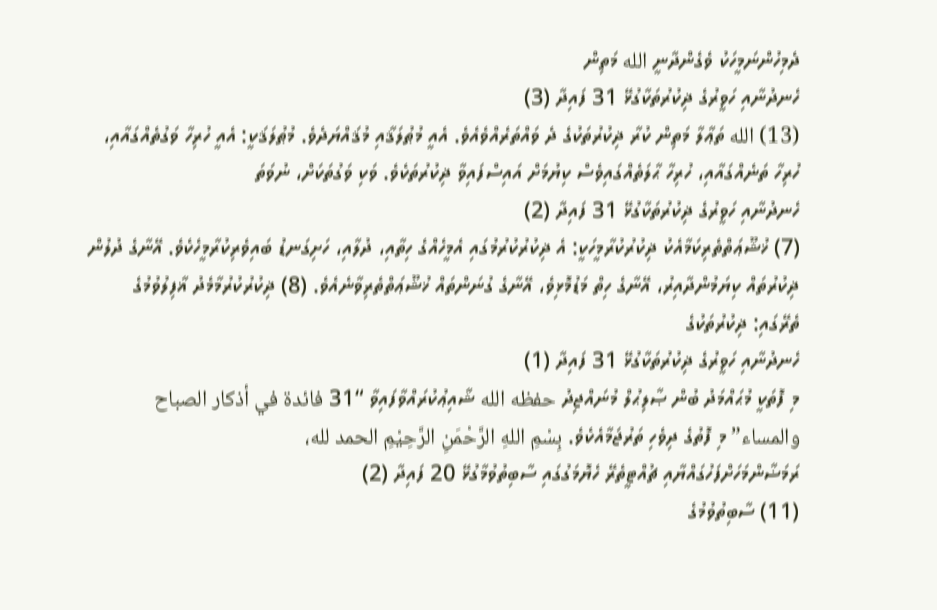ދެމިހުންނަމީހަކު ވެގެންދާނީ الله މަތިން
ހެނދުނާއި ހަވީރުގެ ޛިކުރުތަކާގުޅޭ 31 ފައިދާ (3)
(13) الله ތަޢާލާ މަތިން ކުރާ ޛިކުރުތަކުގެ ދެ ވައްތަރެއްވެއެވެ. އެއީ މުޠުލަޤާއި މުޤައްޔަދެވެ. މުޠުލަޤަކީ: އެއީ ހުރިހާ ވަގުތެއްގައާއި، ހުރިހާ ތަނެއްގައާއި، ހުރިހާ ޙާލަތެއްގައިވެސް ކިޔުމަށް އައިސްފައިވާ ޛިކުރުތަކެވެ. ވަކި ވަގުތަކަށް، ނުވަތަ
ހެނދުނާއި ހަވީރުގެ ޛިކުރުތަކާގުޅޭ 31 ފައިދާ (2)
(7) ޚުޝޫޢަތްތެރިކަމާއެކު ޛިކުރުކުރާމީހަކީ: އެ ޛިކުރުކުރުމުގައި އެމީހެއްގެ ހިތާއި، ދުލާއި، ހަށިގަނޑު ބައިވެރިކުރާމީހެކެވެ. އޭނާގެ ދުލުން ޛިކުރުތައް ކިޔަމުންދާއިރު، އޭނާގެ ހިތް މަޑުމޮޅިވެ، އޭނާގެ ގުނަންތައް ޚުޝޫޢަތްތެރިވާނެއެވެ. (8) ޛިކުރުކުރުމާމެދު ޣާފިލުވުމުގެ ތެރޭގައި: ޛިކުރުތަކުގެ
ހެނދުނާއި ހަވީރުގެ ޛިކުރުތަކާގުޅޭ 31 ފައިދާ (1)
މި ފޮތަކީ މުޙައްމަދު ބުން ޞާލިޙުލް މުނައްޖިދު حفظه الله ޝާއިޢުކުރައްވާފައިވާ “31 فائدة في أذكار الصباح والمساء” މި ފޮތުގެ ދިވެހި ތަރުޖަމާއެކެވެ. بِسْمِ اللهِ الرَّحْمَنِ الرَّحِيْمِ الحمد لله،
ރަމަޟާންމަހަށްފަހުގައްޔާއި ޗުއްޓީތެރޭ ހެޔޮމަގުގައި ސާބިތުވުމާގުޅޭ 20 ފައިދާ (2)
(11) ސާބިތުވުމުގެ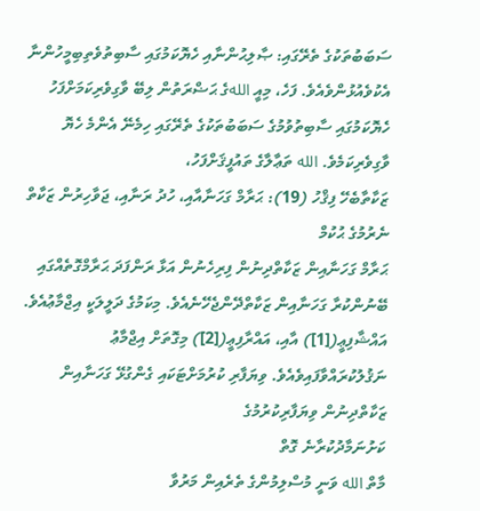ސަބަބުތަކުގެ ތެރޭގައި: ޞާލިޙުންނާއި ހެޔޮކަމުގައި ސާބިތުވެތިބިމީހުންނާ އެކުވެއުޅުންވެއެވެ. ފަހެ، މިއީ اللهގެ ޙަޟްރަތުން ލިބޭ ވާގިވެރިކަމަށްފަހު ހެޔޮކަމުގައި ސާބިތުވުމުގެ ސަބަބުތަކުގެ ތެރޭގައި ހިމެނޭ އެންމެ ހެޔޮ ވާގިވެރިކަމެވެ. الله ތަޢާލާގެ ތައުފީޤަށްފަހު،
ޒަކާތާބެހޭ ފިޤްހު (19): ޙަރާމް ގަހަނާއާއި، ހުދު ރަނާއި، ޖަވާހިރުން ޒަކާތް ނެރުމުގެ ޙުކުމް
ޙަރާމް ގަހަނާއިން ޒަކާތްދިނުން ފިރިހެނުން އަޅާ ރަންފަދަ ޙަރާމްގޮތެއްގައި ބޭނުންކުރާ ގަހަނާއިން ޒަކާތްދޭންޖެހޭނެއެވެ. މިކަމުގެ ދަލީލަކީ އިޖްމާޢުއެވެ. އައްޝާފިޢީ([1]) އާއި، އައްރާފިޢީ([2]) މިގޮތަށް އިޖްމާޢު ނަޤުލުކުރައްވާފައިވެއެވެ. ވިޔަފާރި ކުރުމަށްޓަކައި ގެންގުޅޭ ގަހަނާއިން ޒަކާތްދިނުން ވިޔަފާރިކުރުމުގެ
ކަށުނަމާދުކުރާނެ ގޮތް
މާތް الله ވަނީ މުސްލިމުންގެ ތެރެއިން މަރުވާ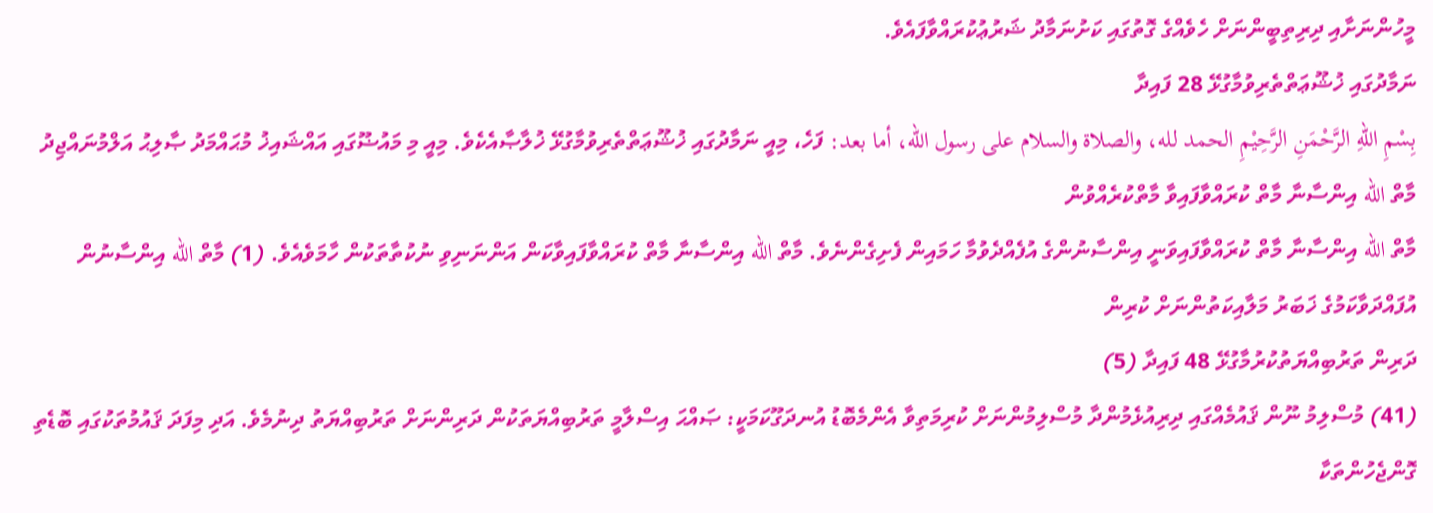މީހުންނަށާއި ދިރިތިބީންނަށް ހެވެއްގެ ގޮތުގައި ކަށުނަމާދު ޝަރުޢުކުރައްވާފައެވެ.
ނަމާދުގައި ޚުޝޫޢަތްތެރިވުމާގުޅޭ 28 ފައިދާ
بِسْمِ اللهِ الرَّحْمَنِ الرَّحِيْمِ الحمد لله، والصلاة والسلام على رسول الله، أما بعد: ފަހެ، މިއީ ނަމާދުގައި ޚުޝޫޢަތްތެރިވުމާގުޅޭ ޚުލާޞާއެކެވެ. މިއީ މި މައުޟޫގައި އައްޝައިޚު މުޙައްމަދު ޞާލިޙު އަލްމުނައްޖިދު
މާތް الله އިންސާނާ މާތް ކުރައްވާފައިވާ މާތްކުރެއްވުން
މާތް الله އިންސާނާ މާތް ކުރައްވާފައިވަނީ އިންސާނުންގެ އުފެއްދެވުމާ ހަމައިން ފެށިގެންނެވެ. މާތް الله އިންސާނާ މާތް ކުރައްވާފައިވާކަން އަންނަނިވި ނުކުތާތަކުން ހާމަވެއެވެ. (1) މާތް الله އިންސާނުން އުފައްދަވާކަމުގެ ޚަބަރު މަލާއިކަތުންނަށް ކުރިން
ދަރިން ތަރުބިއްޔަތުކުރުމާގުޅޭ 48 ފައިދާ (5)
(41) މުސްލިމު ނޫން ޤައުމެއްގައި ދިރިއުޅެމުންދާ މުސްލިމުންނަށް ކުރިމަތިވާ އެންމެބޮޑު އުނދަގޫކަމަކީ: ޞައްޙަ އިސްލާމީ ތަރުބިއްޔަތަކުން ދަރިންނަށް ތަރުބިއްޔަތު ދިނުމެވެ. އަދި މިފަދަ ޤައުމުތަކުގައި ބޮޑެތި ގޮންޖެހުންތަކާ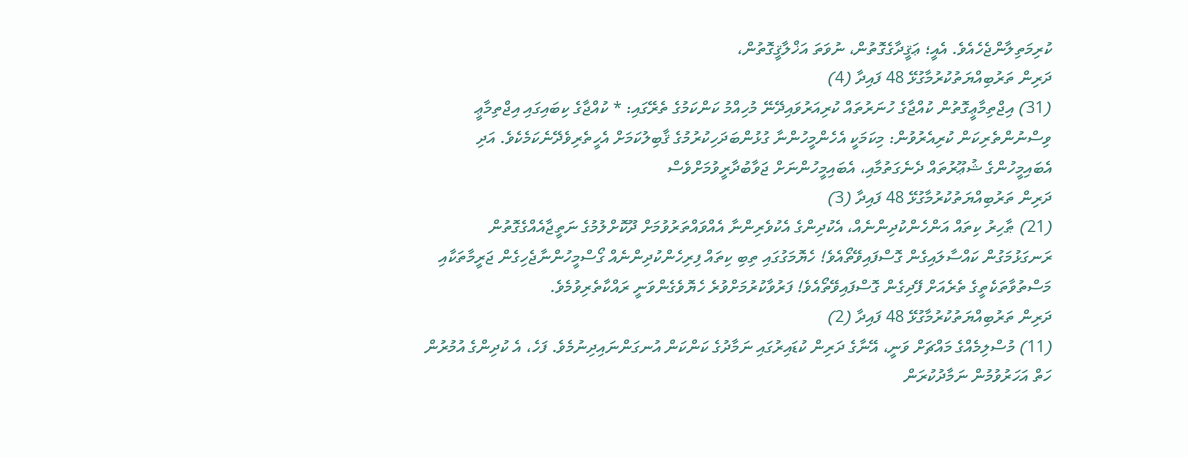ކުރިމަތިލާންޖެހެއެވެ. އެއީ؛ ޢަޤީދާގެގޮތުން، ނުވަތަ އަޚްލާޤީގޮތުން،
ދަރިން ތަރުބިއްޔަތުކުރުމާގުޅޭ 48 ފައިދާ (4)
(31) އިޖްތިމާޢީގޮތުން ކުއްޖާގެ ހުނަރުތައް ކުރިއަރުވައިދޭނޭ މުހިއްމު ކަންކަމުގެ ތެރޭގައި: * ކުއްޖާގެ ކިބައިގައި އިޖްތިމާޢީ ވިސްނުންތެރިކަން ކުރިއެރުވުން: މިކަމަކީ އެހެންމީހުންނާ ގުޅުންބަދަހިކުރުމުގެ ޤާބިލުކަމަށް އެހީތެރިވެދޭނެކަމެކެވެ. އަދި އެބައިމީހުންގެ ޝުޢޫރުތައް ދެނެގަތުމާއި، އެބައިމީހުންނަށް ޖަވާބުދާރީވުމަށްވެސް
ދަރިން ތަރުބިއްޔަތުކުރުމާގުޅޭ 48 ފައިދާ (3)
(21) ޠާހިރު ކިތައް އަންހެންކުދިންނެއް، އެކުދިންގެ އެކުވެރިންނާ އެއްވައްތަރުވުމަށް ދޫކޮށްލުމުގެ ނަތީޖާއެއްގެގޮތުން ރަނގަޅުމަގުން ކައްސާލައިގެން ގޮސްފައިވޭތޯއެވެ! ހެޔޮމަގުގައި ތިބި ކިތައް ފިރިހެންކުދިންނެއް ގޯސްމީހުންނާޖެހިގެން ޖަރީމާތަކާއި މަސްތުވާތަކެތީގެ ތެރެއަށް ފޭދިގެން ގޮސްފައިވޭތޯއެވެ! ފަރުވާކުރުމަށްވުރެ ހެޔޮވެގެންވަނީ ރައްކާތެރިވުމެވެ.
ދަރިން ތަރުބިއްޔަތުކުރުމާގުޅޭ 48 ފައިދާ (2)
(11) މުސްލިމެއްގެ މައްޗަށް ވަނީ، އޭނާގެ ދަރިން ކުޑައިރުގައި ނަމާދުގެ ކަންކަން އުނގަންނައިދިނުމެވެ. ފަހެ، އެ ކުދިންގެ އުމުރުން ހަތް އަހަރުވުމުން ނަމާދުކުރަން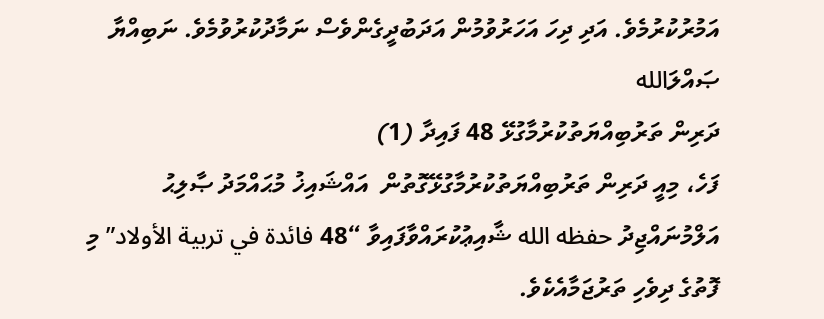އަމުރުކުރުމެވެ. އަދި ދިހަ އަހަރުވުމުން އަދަބުދީގެންވެސް ނަމާދުކުރުވުމެވެ. ނަބިއްޔާ ޞައްލަالله
ދަރިން ތަރުބިއްޔަތުކުރުމާގުޅޭ 48 ފައިދާ (1)
ފަހެ، މިއީ ދަރިން ތަރުބިއްޔަތުކުރުމާގުޅޭގޮތުން  އައްޝައިޚު މުޙައްމަދު ޞާލިޙު އަލްމުނައްޖިދު حفظه الله ޝާއިޢުކުރައްވާފައިވާ “48 فائدة في تربية الأولاد” މި ފޮތުގެ ދިވެހި ތަރުޖަމާއެކެވެ.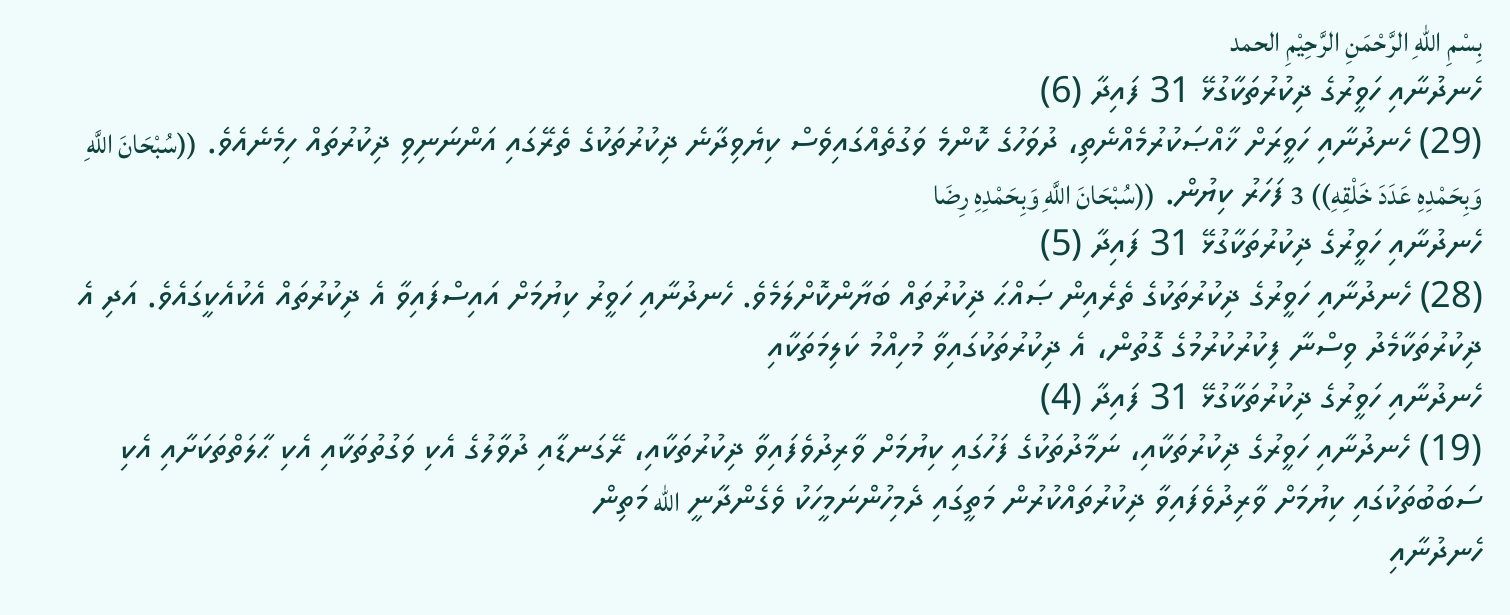بِسْمِ اللهِ الرَّحْمَنِ الرَّحِيْمِ الحمد
ހެނދުނާއި ހަވީރުގެ ޛިކުރުތަކާގުޅޭ 31 ފައިދާ (6)
(29) ހެނދުނާއި ހަވީރަށް ޚާއްޞަކުރުމެއްނެތި، ދުވަހުގެ ކޮންމެ ވަގުތެއްގައިވެސް ކިޔެވިދާނެ ޛިކުރުތަކުގެ ތެރޭގައި އަންނަނިވި ޛިކުރުތައް ހިމެނެއެވެ. ((سُبْحَانَ اللَّهِ وَبِحَمْدِهِ عَدَدَ خَلْقِهِ)) 3 ފަހަރު ކިޔުން. ((سُبْحَانَ اللَّهِ وَبِحَمْدِهِ رِضَا
ހެނދުނާއި ހަވީރުގެ ޛިކުރުތަކާގުޅޭ 31 ފައިދާ (5)
(28) ހެނދުނާއި ހަވީރުގެ ޛިކުރުތަކުގެ ތެރެއިން ޞައްޙަ ޛިކުރުތައް ބަޔާންކޮށްލަމެވެ. ހެނދުނާއި ހަވީރު ކިޔުމަށް އައިސްފައިވާ އެ ޛިކުރުތައް އެކުއެކީގައެވެ. އަދި އެ ޛިކުރުތަކާމެދު ވިސްނާ ފިކުރުކުރުމުގެ ގޮތުން، އެ ޛިކުރުތަކުގައިވާ މުހިއްމު ކަލިމަތަކާއި
ހެނދުނާއި ހަވީރުގެ ޛިކުރުތަކާގުޅޭ 31 ފައިދާ (4)
(19) ހެނދުނާއި ހަވީރުގެ ޛިކުރުތަކާއި، ނަމާދުތަކުގެ ފަހުގައި ކިޔުމަށް ވާރިދުވެފައިވާ ޛިކުރުތަކާއި، ރޭގަނޑާއި ދުވާލުގެ އެކި ވަގުތުތަކާއި އެކި ޙާލަތްތަކަށާއި އެކި ސަބަބުތަކުގައި ކިޔުމަށް ވާރިދުވެފައިވާ ޛިކުރުތައްކުރުން މަތީގައި ދެމިހުންނަމީހަކު ވެގެންދާނީ الله މަތިން
ހެނދުނާއި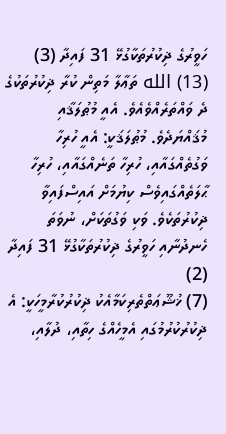ހަވީރުގެ ޛިކުރުތަކާގުޅޭ 31 ފައިދާ (3)
(13) الله ތަޢާލާ މަތިން ކުރާ ޛިކުރުތަކުގެ ދެ ވައްތަރެއްވެއެވެ. އެއީ މުޠުލަޤާއި މުޤައްޔަދެވެ. މުޠުލަޤަކީ: އެއީ ހުރިހާ ވަގުތެއްގައާއި، ހުރިހާ ތަނެއްގައާއި، ހުރިހާ ޙާލަތެއްގައިވެސް ކިޔުމަށް އައިސްފައިވާ ޛިކުރުތަކެވެ. ވަކި ވަގުތަކަށް، ނުވަތަ
ހެނދުނާއި ހަވީރުގެ ޛިކުރުތަކާގުޅޭ 31 ފައިދާ (2)
(7) ޚުޝޫޢަތްތެރިކަމާއެކު ޛިކުރުކުރާމީހަކީ: އެ ޛިކުރުކުރުމުގައި އެމީހެއްގެ ހިތާއި، ދުލާއި،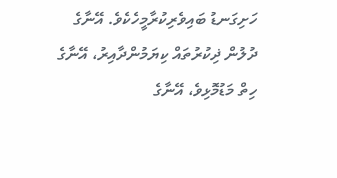ހަށިގަނޑު ބައިވެރިކުރާމީހެކެވެ. އޭނާގެ ދުލުން ޛިކުރުތައް ކިޔަމުންދާއިރު، އޭނާގެ ހިތް މަޑުމޮޅިވެ، އޭނާގެ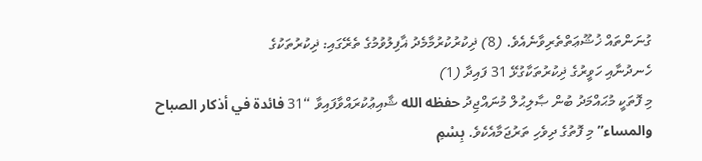ގުނަންތައް ޚުޝޫޢަތްތެރިވާނެއެވެ. (8) ޛިކުރުކުރުމާމެދު ޣާފިލުވުމުގެ ތެރޭގައި: ޛިކުރުތަކުގެ
ހެނދުނާއި ހަވީރުގެ ޛިކުރުތަކާގުޅޭ 31 ފައިދާ (1)
މި ފޮތަކީ މުޙައްމަދު ބުން ޞާލިޙުލް މުނައްޖިދު حفظه الله ޝާއިޢުކުރައްވާފައިވާ “31 فائدة في أذكار الصباح والمساء” މި ފޮތުގެ ދިވެހި ތަރުޖަމާއެކެވެ. بِسْمِ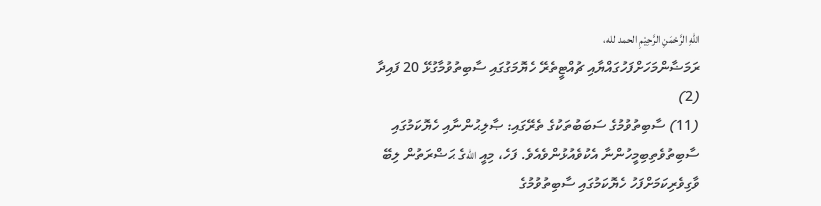اللهِ الرَّحْمَنِ الرَّحِيْمِ الحمد لله،
ރަމަޟާންމަހަށްފަހުގައްޔާއި ޗުއްޓީތެރޭ ހެޔޮމަގުގައި ސާބިތުވުމާގުޅޭ 20 ފައިދާ (2)
(11) ސާބިތުވުމުގެ ސަބަބުތަކުގެ ތެރޭގައި: ޞާލިޙުންނާއި ހެޔޮކަމުގައި ސާބިތުވެތިބިމީހުންނާ އެކުވެއުޅުންވެއެވެ. ފަހެ، މިއީ اللهގެ ޙަޟްރަތުން ލިބޭ ވާގިވެރިކަމަށްފަހު ހެޔޮކަމުގައި ސާބިތުވުމުގެ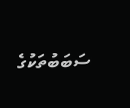ސަބަބުތަކުގެ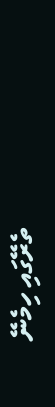ތެރޭގައި ހިމެނޭ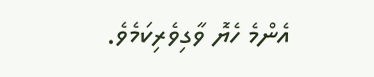އެންމެ ހެޔޮ ވާގިވެރިކަމެވެ.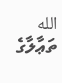الله ތަޢާލާގެ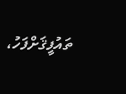ތައުފީޤަށްފަހު،